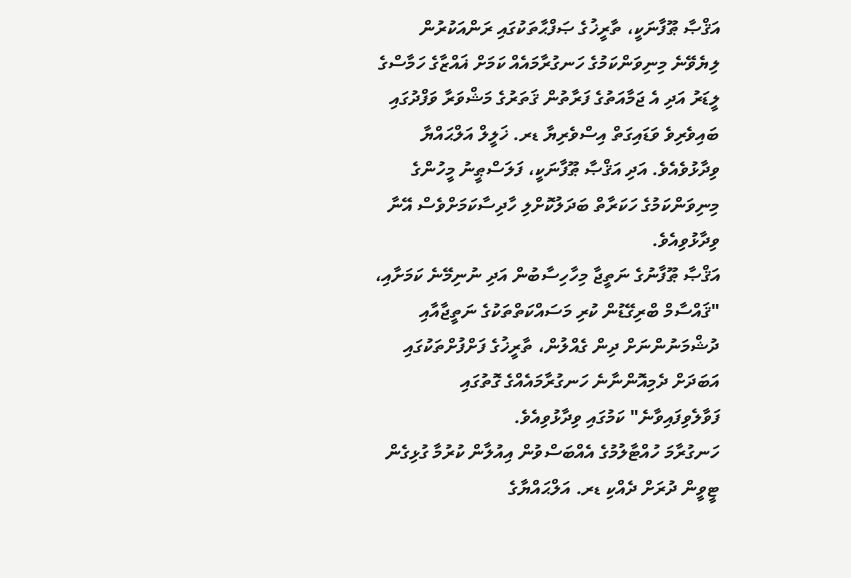އަޤްޞާ ޠޫފާނަކީ، ތާރީޚުގެ ޞަފްޙާތަކުގައި ރަންއަކުރުން ލިޔެވޭނެ މިނިވަންކަމުގެ ހަނގުރާމައެއް ކަމަށް ޣައްޒާގެ ހަމާސްގެ ލީޑަރު އަދި އެ ޖަމާއަތުގެ ފަރާތުން ޤަތަރުގެ މަޝްވަރާ ވަފްދުގައި ބައިވެރިވެ ވަޑައިގަތް އިސްވެރިޔާ ޑރ. ޚަލީލް އަލްޙައްޔާ ވިދާޅުވެއެވެ. އަދި އަޤްޞާ ޠޫފާނަކީ، ފަލަސްޠީނު މީހުންގެ މިނިވަންކަމުގެ ހަކަރާތް ބަދަލުކޮށްލި ހާދިސާކަމަށްވެސް އޭނާ ވިދާޅުވިއެވެ.
އަޤްޞާ ޠޫފާނުގެ ނަތީޖާ މިހާހިސާބުން އަދި ނުނިމޭނެ ކަމަށާއި، "ޤައްސާމް ބްރިގޭޑުން ކުރި މަސައްކަތްތަކުގެ ނަތީޖާއާއި ދުޝްމަނުންނަށް ދިން ގެއްލުން، ތާރީޚުގެ ފަށްފުށްތަކުގައި އަބަދަށް ދެމިއޮންނާނެ ހަނގުރާމައެއްގެ ގޮތުގައި ފަވާލެވިފައިވާނެ" ކަމުގައި ވިދާޅުވިއެވެ.
ހަނގުރާމަ ހުއްޓާލުމުގެ އެއްބަސްވުން އިއުލާން ކުރުމާ ގުޅިގެން ޓީވީން ދުރަށް ދެއްކި ޑރ. އަލްޙައްޔާގެ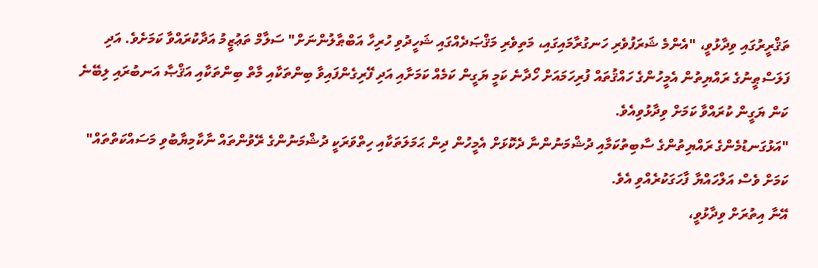ތަޤްރީރުގައި ވިދާޅުވީ، "އެންމެ ޝަރަފުވެރި ހަނގުރާމައިގައި، މަތިވެރި މަޤްޞަދެއްގައި ޝަހީދުވި ހުރިހާ އަބްޠާލުންނަށް" ސަލާމް ތަޢުޒީމު އަދާކުރައްވާ ކަމަށެވެ. އަދި ފަލަސްޠީނުގެ ރައްޔިތުން އެމީހުންގެ ހައްޤުތައް ފުރިހަމައަށް ހޯދާނެ ކަމީ ޔަގީން ކަމެއް ކަމަށާއި އަދި ފޭރިގެންފައިވާ ބިންތަކާއި މާތް ބިންތަކާއި އަޤްޞާ އަނބުރައި ލިބޭނެ ކަން ޔަގީން ކުރައްވާ ކަމަށް ވިދާޅުވިއެވެ.
"އަޅުގަނޑުމެންގެ ރައްޔިތުންގެ ސާބިތުކަމާއި ދުޝްމަނުންނާ ދެކޮޅަށް އެމީހުން ދިން ޙަމަލަތަކާއި ހިތްވަރަކީ ދުޝްމަނުންގެ ރޭވުންތައް ނާކާމިޔާބުވި މަސައްކަތްތައް" ކަމަށް ވެސް އަލްހައްޔާ ފާހަގަކުރެއްވި އެވެ.
އޭނާ އިތުރަށް ވިދާޅުވީ،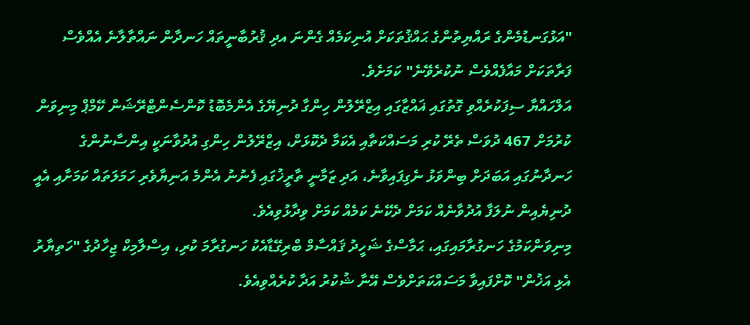"އަޅުގަނޑުމެންގެ ރައްޔިތުންގެ ޙައްޤުތަކަށް އުނިކަމެއް ގެންނަ އދި ޤުރުބާނީތައް ހަނދާން ނައްތާލާނެ އެއްވެސް ފަރާތަކަށް މައާފެއްވެސް ނުކުރެވޭނެ" ކަމަށެވެ.
އަލްހައްޔާ ސިފަކުރެއްވި ގޮތުގައި ޣައްޒާގައި އިޒްރޭލުން ހިންގާ ދުނިޔޭގެ އެންމެބޮޑު ކޮންސެންޓްރޭޝަން ކޭމްޕް މިނިވަން ކުރުމަށް 467 ދުވަސް ތެރޭ ކުރި މަސައްކަތާއި އެކަމާ ދެކޮޅަށް، އިޒްރޭލުން ހިންގި އުދުވާނަކީ އިންސާނުންގެ ހަނދާނުގައި އަބަދަށް ބިންވަޅު ނެގިފައިވާނެ، އަދި ޒަމާނީ ތާރީޚުގައި ފެނުނު އެންމެ އަނިޔާވެރި ހަމަލަތައް ކަމަށާއި އެއީ ދުނިޔެއިން ނުލަފާ އުދުވާނެއް ކަމަށް ދެކޭނެ ކަމެއް ކަމަށް ވިދާޅުވިއެވެ.
މިނިވަންކަމުގެ ހަނގުރާމައިގައި، ޙަމާސްގެ ޝަހީދު ޤައްސާމް ބްރިގޭޑާއެކު ހަނގުރާމަ ކުރި، އިސްލާމިކް ޖިހާދުގެ "ހަތިޔާރު އެޅި އަޚުން" ކޮށްފައިވާ މަސައްކަތަށްވެސް އޭނާ ޝުކުރު އަދާ ކުރެއްވިއެވެ.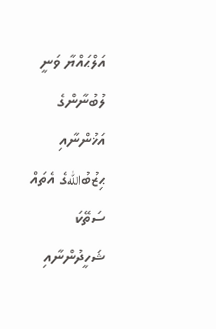އަލްޙައްޔާ ވަނީ ލުބުނާންގެ އަޚުންނާއި ޙިޒުބުاللهގެ އެތައް ސަތޭކަ ޝަހީދުންނާއި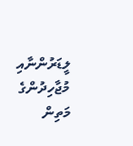ލީޑަރުންނާއި މުޖާހިދުންގެ މަތިން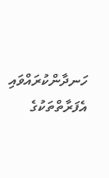ހަނދާންކުރައްވައި އެފަރާތްތަކުގެ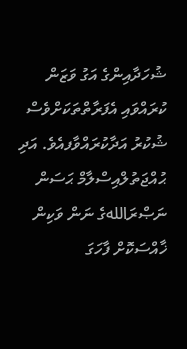ޝުހަދާއިންގެ އަގު ވަޒަން ކުރައްވައި އެފަރާތްތަކަށްވެސް ޝުކުރު އަދާކުރައްވާފއެވެ. އަދި ޙުއްޖަތުލްއިސްލާމް ޙަސަން ނަޞްރަاللهގެ ނަން ވަކިން ޚާއްސަކޮށް ފާހަގަ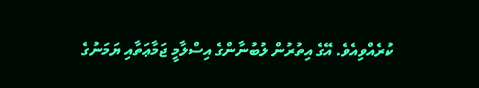ކުރެއްވިއެވެ. އޭގެ އިތުރުން ލުބުނާންގެ އިސްލާމީ ޖަމާޢަތާއި ޔަމަނުގެ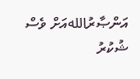އަންޞާރުاللهއަށް ވެސް ޝުކުރު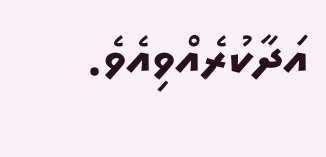އަދާކުރެއްވިއެވެ.